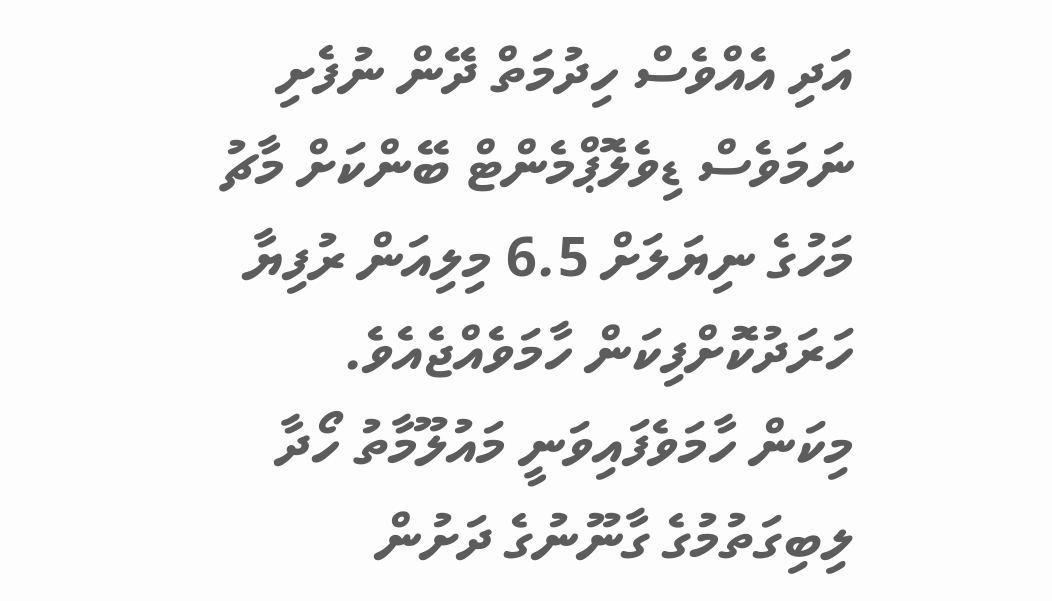އަދި އެއްވެސް ހިދުމަތް ދޭން ނުފެށި ނަމަވެސް ޑިވެލޮޕްމެންޓް ބޭންކަށް މާޗު މަހުގެ ނިޔަލަށް 6.5 މިލިއަން ރުފިޔާ ހަރަދުކޮށްފިކަން ހާމަވެއްޖެއެވެ.
މިކަން ހާމަވެފައިވަނީ މައުލޫމާތު ހޯދާ ލިބިގަތުމުގެ ގާނޫނުގެ ދަށުން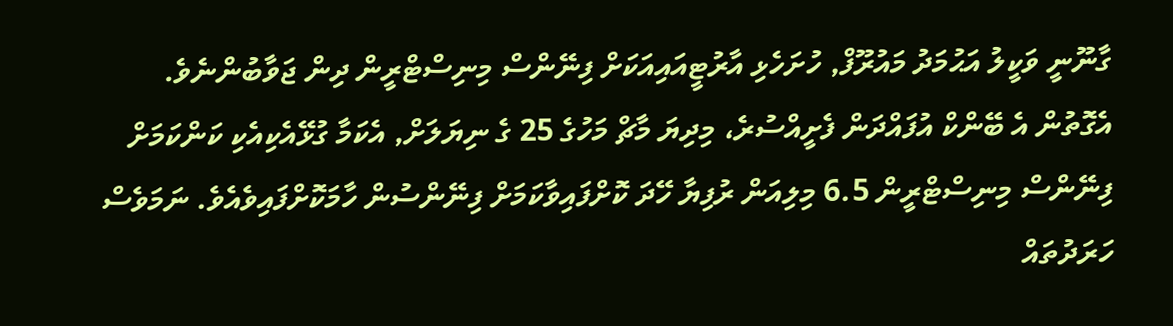ގާނޫނީ ވަކީލު އަޙުމަދު މައުރޫފް, ހުށަހެޅި އާރުޓީއައިއަކަށް ފިނޭންސް މިނިސްޓްރީން ދިން ޖަވާބުންނެވެ. އެގޮތުން އެ ބޭންކް އުފައްދަން ފެށީއްސުރެ، މިދިޔަ މާޗް މަހުގެ 25 ގެ ނިޔަލަށް, އެކަމާ ގުޅޭއެކިއެކި ކަންކަމަށް ފިނޭންސް މިނިސްޓްރީން 6.5 މިލިއަން ރުފިޔާ ހޭދަ ކޮށްފައިވާކަމަށް ފިނޭންސުން ހާމަކޮށްފައިވެއެވެ. ނަމަވެސް ހަރަދުތައް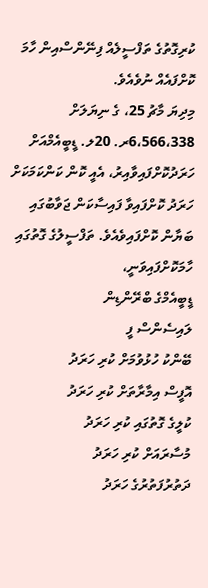ކުރިގޮތުގެ ތަފްސީލެއް ފިނޭންސްއިން ހާމަ ކޮށްފައެއް ނުވެއެވެ.
މިދިޔަ މާޗު 25، ގެ ނިޔަލަށް 6،566،338ރ. 20ލ. ޑީބީއެމްއަށް ހަރަދުކޮށްފައިވާއިރު، އެއީ ކޮން ކަންކަމަކަށް ހަރަދު ކޮށްފައިވާ ފައިސާކަން ޖަވާބުގައި ބަޔާން ކޮށްފައިވެއެވެ. ތަފްސީލުގެ ގޮތުގައި ހާމަކޮށްފައިވަނީ،
ޑީބީއެމްގެ ބްރޭންޑިން
ލައިސެންސް ފީ
ބޭންކު ހުޅުވުމަށް ކުރި ހަރަދު
އޮފީސް އިމާރާތަށް ކުރި ހަރަދު
ކުލީގެ ގޮތުގައި ކުރި ހަރަދު
މުސާރައަށް ކުރި ހަރަދު
ދަތުރުފަތުރުގެ ހަރަދު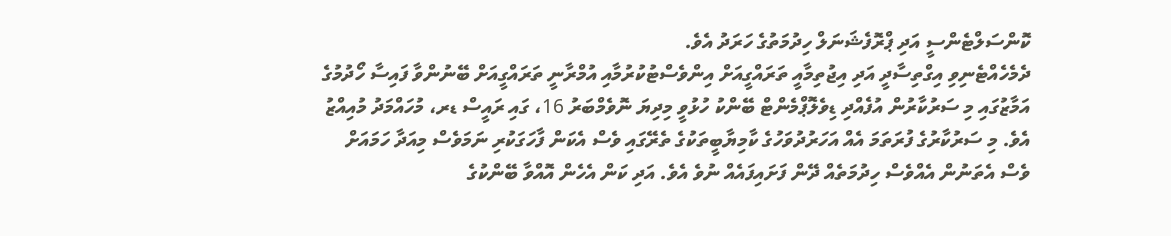ކޮންސަލްޓެންސީ އަދި ޕްރޮފެޝަނަލް ހިދުމަތުގެ ހަރަދު އެވެ.
ދެމެހެއްޓެނިވި އިގްތިސާދީ އަދި އިޖުތިމާއީ ތަރައްގީއަށް އިންވެސްޓުކުރުމާއި އުމްރާނީ ތަރައްގީއަށް ބޭނުންވާ ފައިސާ ހޯދުމުގެ އަމާޒުގައި މި ސަރުކާރުން އުފެއްދި ޑިވެލޮޕްމެންޓް ބޭންކު ހުޅުވީ މިދިޔަ ނޮވެމްބަރު 16، ގައި ރައީސް ޑރ، މުހައްމަދު މުއިއްޒު އެވެ. މި ސަރުކާރުގެ ފުރަތަމަ އެއް އަހަރުދުވަހުގެ ކާމިޔާބީތަކުގެ ތެރޭގައި ވެސް އެކަން ފާހަގަކުރި ނަމަވެސް މިއަދާ ހަމައަށް ވެސް އެތަނުން އެއްވެސް ހިދުމަތެއް ދޭން ފަށައިފައެއް ނުވެ އެވެ. އަދި ކަން އެހެން އޮއްވާ ބޭންކުގެ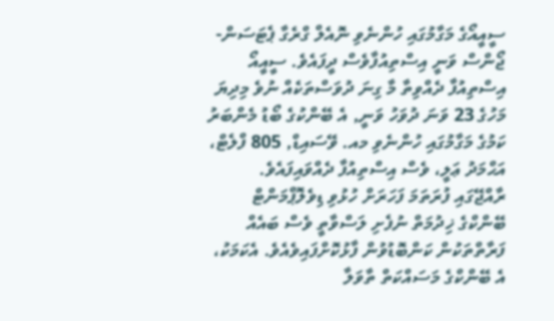ސީއީއޯގެ މަގާމުގައި ހުންނެވި ނޮއެލް ގްރެގާ ޕެޓަސަން-ޖޯންސް ވަނީ އިސްތިއުފާވެސް ދީފައެވެ. ސީއީއޯ އިސްތިއުފާ ދެއްވިތާ މާ ގިނަ ދުވަސްތަކެއް ނުވެ މިދިޔަ މަހުގެ 23 ވަނަ ދުވަހު ވަނީ, އެ ބޭންކުގެ ބޯޑު މެންބަރު ކަމުގެ މަގާމުގައި ހުންނެވި މއ. ވޭސައިޑް, 805 ފްލެޓް، އަޙްމަދު ޢަލީ، ވެސް އިސްތިއުފާ ދެއްވައިފައެވެ.
ރާއްޖޭގައި ފުރަތަމަ ފަހަރަށް ހުޅުވި ޑިވެލޮޕްމަންޓް ބޭންކްގެ ޚިދުމަތް ނުފެށި ލަސްވާތީ ވެސް ބައެއް ފަރާތްތަކުން ކަންބޮޑުވުން ފާޅުކޮށްފައިވެއެވެ. އެކަމަކު، އެ ބޭންކްގެ މަސައްކަތް ތާވަލާ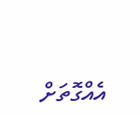އެއްގޮތަށް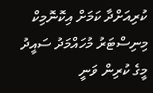ކުރިއަށްދާ ކަމަށް އިކޮނޮމިކް މިނިސްޓަރު މުހައްމަދު ސައީދު މީގެ ކުރިން ވަނީ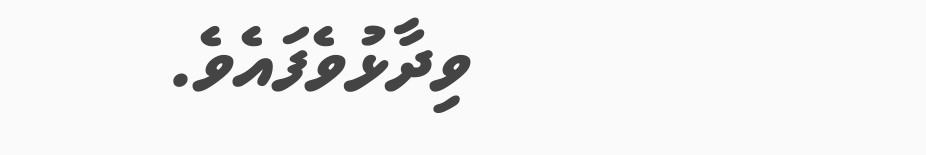ވިދާޅުވެފައެވެ.